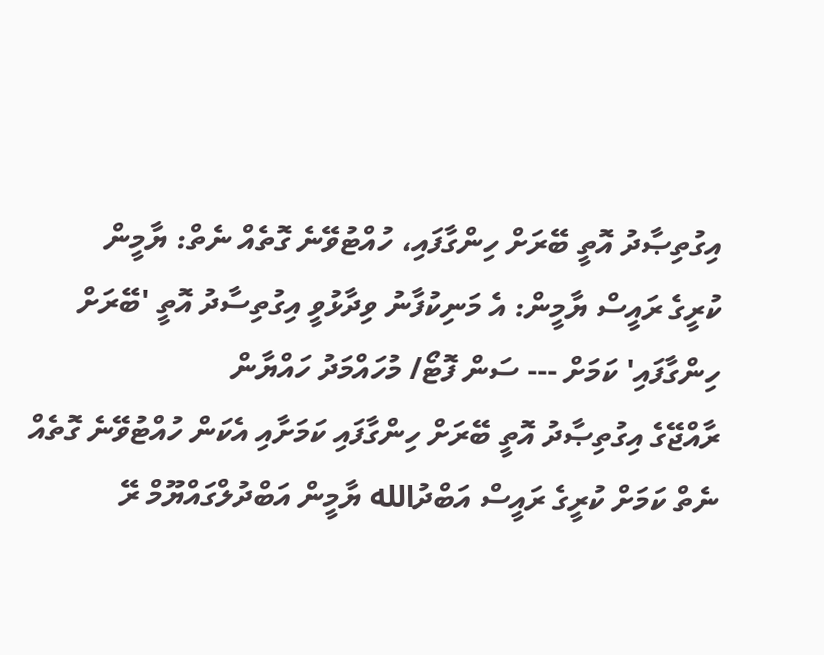އިގުތިޞާދު އޮތީ ބޭރަށް ހިންގާފައި، ހުއްޓުވޭނެ ގޮތެއް ނެތް: ޔާމީން
ކުރީގެ ރައީސް ޔާމީން: އެ މަނިކުފާނު ވިދާޅުވީ އިގުތިސާދު އޮތީ 'ބޭރަށް ހިންގާފައި' ކަމަށް --- ސަން ފޮޓޯ/ މުހައްމަދު ހައްޔާން
ރާއްޖޭގެ އިގުތިޞާދު އޮތީ ބޭރަށް ހިންގާފައި ކަމަށާއި އެކަން ހުއްޓުވޭނެ ގޮތެއް ނެތް ކަމަށް ކުރީގެ ރައީސް އަބްދުالله ޔާމީން އަބްދުލްގައްޔޫމް ރޭ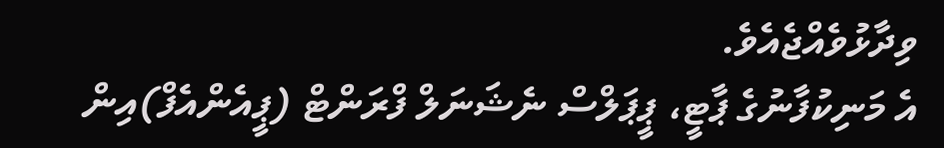ވިދާޅުވެއްޖެއެވެ.
އެ މަނިކުފާނުގެ ޕާޓީ، ޕީޕަލްސް ނެޝަނަލް ފްރަންޓް (ޕީއެންއެފް)އިން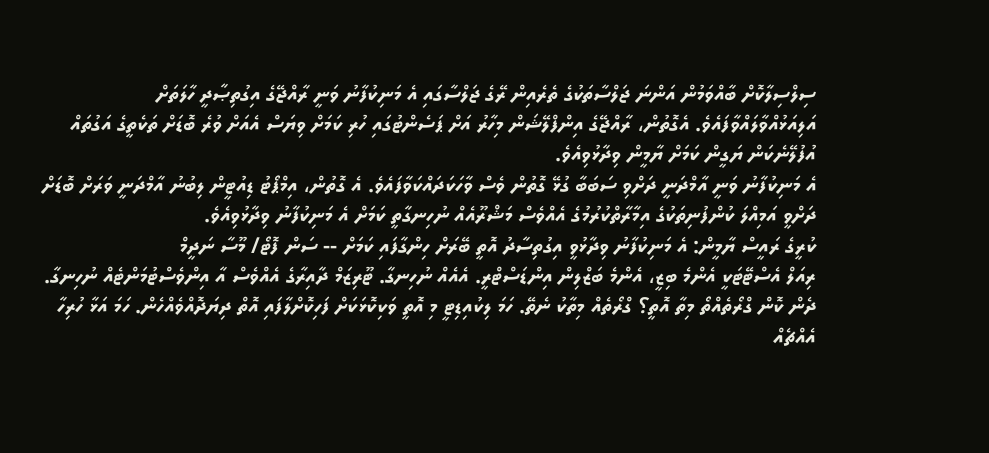ސިލްސިލާކޮށް ބާއްވަމުން އަންނަ ޖަލްސާތަކުގެ ތެރެއިން ރޭގެ ޖަލްސާގައި އެ މަނިކުފާނު ވަނީ ރާއްޖޭގެ އިގުތިޞާދީ ހާލަތަށް އަލިއަޅުއްވާލައްވާފައެވެ. އެގޮތުން، ރާއްޖޭގެ އިންފްލޭޝަން މިހާރު އަށް ޕަސެންޓުގައި ހުރި ކަމަށް ވިޔަސް އެއަށް ވުރެ ބޮޑަށް ތަކެތީގެ އަގުތައް އުފުލޭނެކަން ޔަގީން ކަމަށް ޔާމީން ވިދާޅުވިއެވެ.
އެ މަނިކުފާނު ވަނީ އާމްދަނީ ދަށްވި ސަބަބާ ގުޅޭ ގޮތުން ވެސް ވާހަކަދައްކަވާފައެވެ. އެ ގޮތުން، އިމްޕޯޓު ޑިއުޓީން ލިބުނު އާމްދަނީ ވަރަށް ބޮޑަށް ދަށްވީ އަމިއްލަ ކުންފުނިތަކުގެ އިމާރާތްކުރުމުގެ އެއްވެސް މަޝްރޫއެއް ނުހިނގާތީ ކަމަށް އެ މަނިކުފާނު ވިދާޅުވިއެވެ.
ކުރީގެ ރައީސް ޔާމީން: އެ މަނިކުފާނު ވިދާޅުވީ އިގުތިސާދު އޮތީ ބޭރަށް ހިންގާފައި ކަމަށް -- ސަން ފޮޓޯ/ މޫސާ ނަދީމް
ރިއަލް އެސްޓޭޓަކީ އެންމެ ބިޒީ، އެންމެ ބަޒްލިން އިންޑަސްޓްރީ. އެއެއް ނުހިނގާ. ޓޫރިޒަމް ދާއިރާގެ އެއްވެސް އާ އިންވެސްޓުމަންޓެއް ނުހިނގާ. ދެން ކޮން ގްރޯތެއްތޯ މިތާ އޮތީ؟ ގްރޯތެއް މިތާކު ނެތޭ. ހަމަ ލިކުއިޑިޓީ މި އޮތީ ވަކިކޮޅަކަށް ފަހިކޮށްލާފައި އޮތް ދިޔަދޮއްވެއްހެން. ހަމަ އަޅާ ހުރިހާ އެއްޗެއް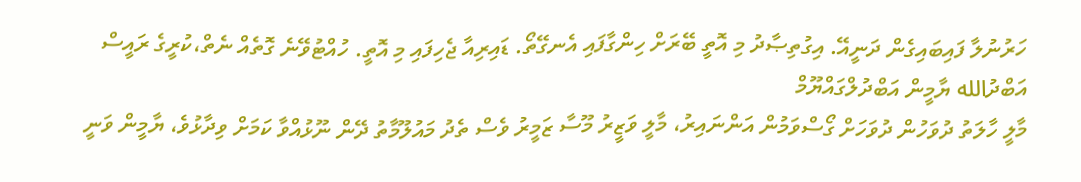ހަރުނުލާ ފައިބައިގެން ދަނީއޭ. އިގުތިޞާދު މި އޮތީ ބޭރަށް ހިންގާފައި އެނގޭތޯ. ޑައިރިއާ ޖެހިފައި މި އޮތީ. ހުއްޓުވޭނެ ގޮތެއް ނެތް،ކުރީގެ ރައީސް އަބްދުالله ޔާމީން އަބްދުލްގައްޔޫމް
މާލީ ހާލަތު ދުވަހުން ދުވަހަށް ގޯސްވަމުން އަންނައިރު، މާލީ ވަޒީރު މޫސާ ޒަމީރު ވެސް ތެދު މައުލޫމާތު ދޭން ނޫޅުއްވާ ކަމަށް ވިދާޅުވެ، ޔާމީން ވަނީ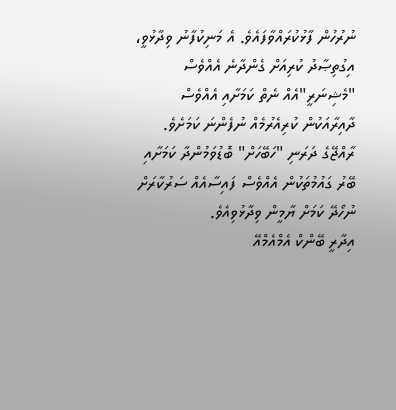ނުރުހުން ފާޅުކުރައްވާފައެވެ. އެ މަނިކުފާނު ވިދާޅުވީ، އިގުތިޞާދު ކުރިއަށް ގެންދާނެ އެއްވެސް "މެޝިނަރީ"އެއް ނެތް ކަމަށާއި އެއްވެސް ދާއިރާއަކުން ކުރިއެރުމެއް ނުފެންނަ ކަމަށެވެ.
ރާއްޖޭގެ ދަރަނި "ހަބޭހަށް" ބޮޑުވަމުންދާ ކަމަށާއި ބޭރު ގައުމުތަކުން އެއްވެސް ފައިސާއެއް ސަރުކާރަށް ނުހޯދޭ ކަމަށް ޔާމީން ވިދާޅުވިއެވެ.
އިދާރީ ބޭންކް އެމްއެމްއޭ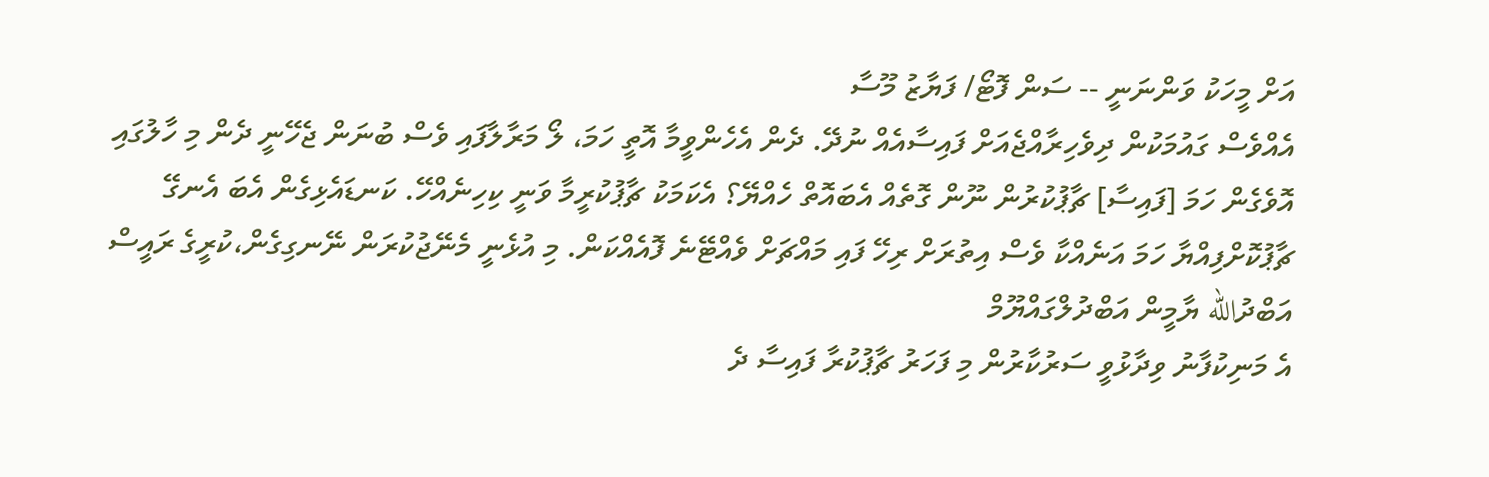އަށް މީހަކު ވަންނަނީ -- ސަން ފޮޓޯ/ ފަޔާޒު މޫސާ
އެއްވެސް ގައުމަކުން ދިވެހިރާއްޖެއަށް ފައިސާއެއް ނުދޭ. ދެން އެހެންވީމާ އޮތީ ހަމަ، ލޯ މަރާލާފައި ވެސް ބުނަން ޖެހޭނީ ދެން މި ހާލުގައި އޮވެގެން ހަމަ [ފައިސާ] ޗާޕުކުރުން ނޫން ގޮތެއް އެބައޮތް ހެއްޔޭ؟ އެކަމަކު ޗާޕުކުރީމާ ވަނީ ކިހިނެއްހޭ. ކަނޑައެޅިގެން އެބަ އެނގޭ ޗާޕުކޮށްފިއްޔާ ހަމަ އަނެއްކާ ވެސް އިތުރަށް ރިހޭ ފައި މައްޗަށް ވެއްޓޭނެ ފޮއެއްކަން. މި އުޅެނީ މެނޭޖުކުރަން ނޭނގިގެން،ކުރީގެ ރައީސް އަބްދުالله ޔާމީން އަބްދުލްގައްޔޫމް
އެ މަނިކުފާނު ވިދާޅުވީ ސަރުކާރުން މި ފަހަރު ޗާޕުކުރާ ފައިސާ ދެ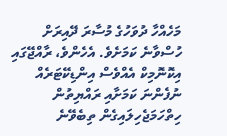މަހެއްހާ ދުވަހުގެ މުސާރަ ދޭއިރަށް ހުސްވާނެ ކަމަށެވެ. އެހެންވެ، ރާއްޖޭގައި އިކޮނޮމިކް އެއްވެސް އިންޑިކޭޓަރެއް ނުފެންނަ ކަމަށާއި ރައްޔިތުން ހިތްހަމަޖެހިލައިގެން ތިބެވޭނެ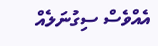އެއްވެސް ސިގުނަލެއް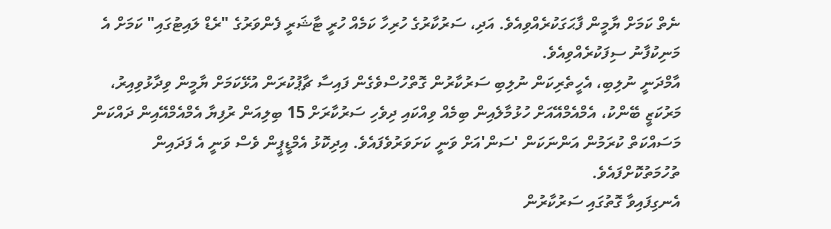ނެތް ކަމަށް ޔާމީން ފާޙަގަކުރެއްވިއެވެ. އަދި، ސަރުކާރުގެ ހުރިހާ ކަމެއް ހުރީ ޓާޝަރީ ފެންވަރުގެ "ރެޑް ލައިޓުގައި" ކަމަށް އެ މަނިކުފާނު ސިފަކުރެއްވިއެވެ.
އާމްދަނީ ނުލިބި، އެހީތެރިކަން ނުލިބި ސަރުކާރުން ގޮތްހުސްވެގެން ފައިސާ ޗާޕުކުރަން އުޅޭކަމަށް ޔާމީން ވިދާޅުވިއިރު، މަރުކަޒީ ބޭންކު، އެމްއެމްއޭއަށް ހުޅުމާލެއިން ބިމެއް ވިއްކައި ދިވެހި ސަރުކާރަށް 15 ބިލިއަން ރުފިޔާ އެމްއެމްއޭއިން ދައްކަން މަސައްކަތް ކުރަމުން އަންނަކަން 'ސަން'އަށް ވަނީ ކަށަވަރުވެފައެވެ. އިދިކޮޅު އެމްޑީޕީން ވެސް ވަނީ އެ ފަދައިން ތުހުމަތުކޮށްފައެވެ.
އެނގިފައިވާ ގޮތުގައި ސަރުކާރުން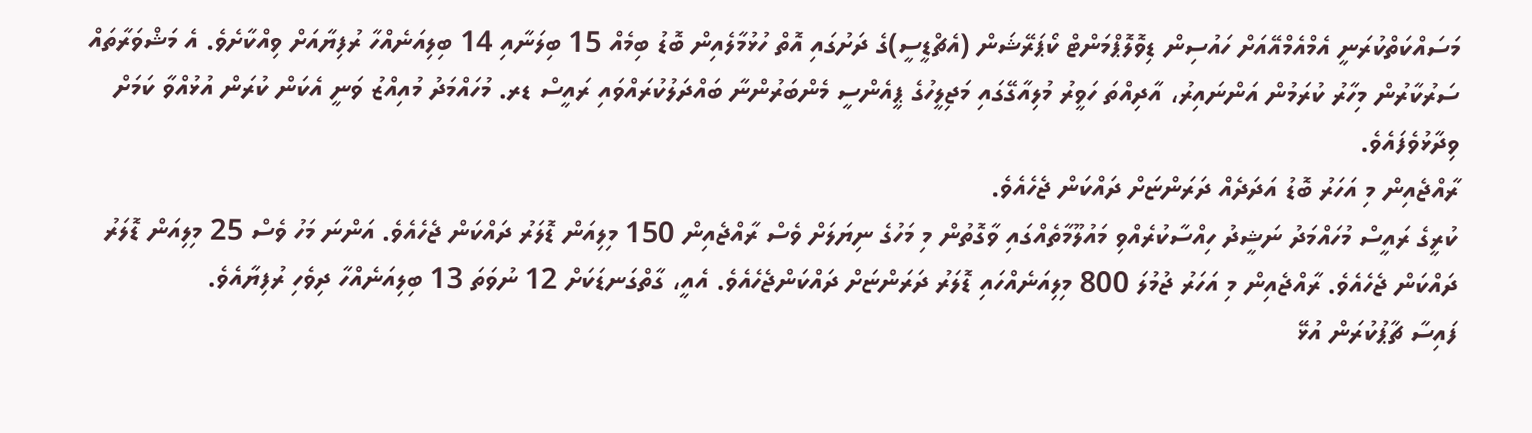މަސައްކަތްކުރަނީ އެމްއެމްއޭއަށް ހައުސިން ޑިވޮލޮޕްމަންޓް ކޯޕަރޭޝަން (އެޗްޑީސީ)ގެ ދަށުގައި އޮތް ހުޅުމާލެއިން ބޮޑު ބިމެއް 15 ބިލަނާއި 14 ބިލިއަނެއްހާ ރުފިޔާއަށް ވިއްކާށެވެ. އެ މަޝްވަރާތައް ސަރުކާރުން މިހާރު ކުރަމުން އަންނައިރު، އާދިއްތަ ހަވީރު މުލިއާގޭގައި މަޖިލީހުގެ ޕީއެންސީ މެންބަރުންނާ ބައްދަލުކުރައްވައި ރައީސް ޑރ. މުހައްމަދު މުއިއްޒު ވަނީ އެކަން ކުރަން އުޅުއްވާ ކަމަށް ވިދާޅުވެފައެވެ.
ރާއްޖެއިން މި އަހަރު ބޮޑު އަދަދެއް ދަރަންޏަށް ދައްކަން ޖެހެއެވެ.
ކުރީގެ ރައީސް މުހައްމަދު ނަޝީދު ހިއްސާކުރެއްވި މައުލޫމާތެއްގައި ވާގޮތުން މި މަހުގެ ނިޔަލަށް ވެސް ރާއްޖެއިން 150 މިލިއަން ޑޮލަރު ދައްކަން ޖެހެއެވެ. އަންނަ މަހު ވެސް 25 މިލިއަން ޑޮލަރު ދައްކަން ޖެހެއެވެ. ރާއްޖެއިން މި އަހަރު ޖުމުލަ 800 މިލިއަނެއްހައި ޑޮލަރު ދަރަންޏަށް ދައްކަންޖެހެއެވެ. އެއީ، ގާތްގަނޑަކަށް 12 ނުވަތަ 13 ބިލިއަނެއްހާ ދިވެހި ރުފިޔާއެވެ.
ފައިސާ ޗާޕުކުރަން އުޅޭ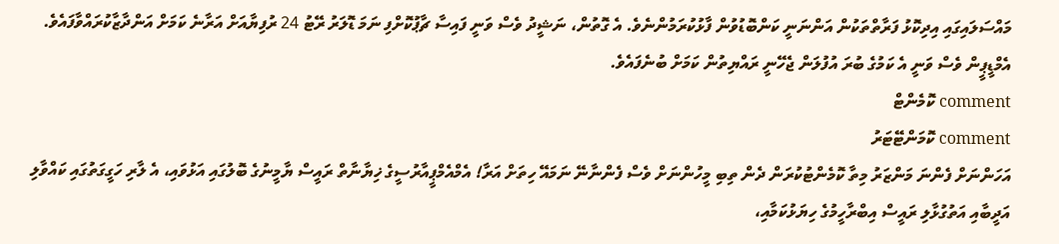މައްސަލައިގައި އިދިކޮޅު ފަރާތްތަކުން އަންނަނީ ކަންބޮޑުވުން ފާޅުކުރަމުންނެވެ. އެ ގޮތުން، ނަޝީދު ވެސް ވަނީ ފައިސާ ޗާޕުކޮށްފި ނަމަ ޑޮލަރު ރޭޓު 24 ރުފިޔާއަށް އަރާނެ ކަމަށް އަންދާޒާކުރައްވާފައެވެ. އެމްޑީޕީން ވެސް ވަނީ އެ ކަމުގެ ބުރަ އުފުލަން ޖެހޭނީ ރައްޔިތުން ކަމަށް ބުނެފައެވެ.
comment ކޮމެންޓް
comment ކޮމަންޓޭޓަރު
އަހަންނަށް ފެންނަ މަންޒަރު މިތާ ކޮމެންޓުކުރަން ދެން ތިބި މީހުންނަށް ވެސް ފެންނާނޭ ނަމައޭ ހިތަށް އަރާ! އެމްއެމްޕީއާރުސީގެ ޚިޔާނާތް ރައީސް ޔާމީނުގެ ބޮލުގައި އަޅުވައި، އެ ލާރި ހަގީގަތުގައި ކައްވާލި އަދީބާއި އަތުގުޅާލި ރައީސް އިބްރާހީމުގެ ހިޔަޅުކަމާއި،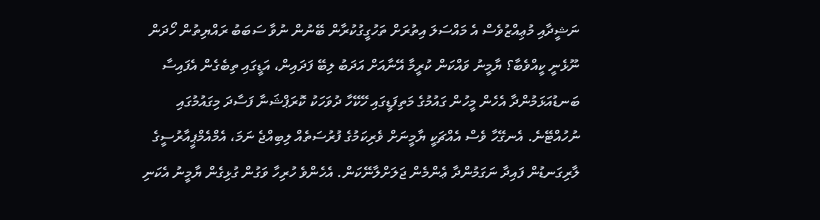ނަޝީދާއި މުޢިއްޒުވެސް އެ މައްސަލަ އިތުރަށް ތަހުގީގުކުރާން ބޭނުން ނުވާ ސަބަބު ރައްޔިތުން ހޯދަން ނޫޅެނީ ކީއްވެބާ؟ ޔާމީނު ވައްކަން ކުރީމާ އޭނާއަށް އަދަބު ލިބޭ ފަދައިން، އަޑީގައި ތިބެގެން އެފައިސާ ބަނޑުއަޅަމުންދާ އެހެން މީހުން ގައުމުގެ މަތިފަޑީގައި ހޭކޭހާ ދުވަހަކު ކޮރަޕްޝަނާ ފަސާދަ މިގައުމުގައި ނުހުއްޓޭނެ. އެނގޭހާ ވެސް އެއްޗަކީ ޔާމީނަށް ވެރިކަމުގެ ފުރުސަތެއް ލިބިއްޖެ ނަމަ، އެމްއެމްޕީއާރުސީގެ ލާރިގަނޑުން ފައިދާ ނަގަމުންދާ ޢެންމެން ޖަލަށްލާނޭކަން. އެހެންވެ ހުރިހާ ވަގުން ގުޅިގެން ޔާމީނު އެކަނި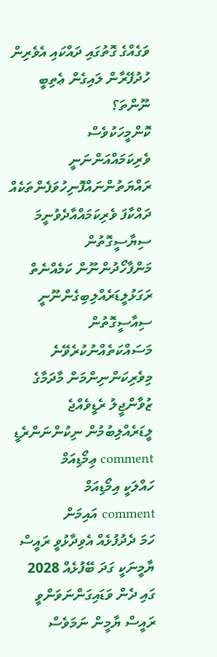ވަގެއްގެ ގޮތުގައި ދައްކައި އެވެރިން ހުދުފޭރާން ލައިގެން ޢެތިބީ ނޫންތަ؟
ކޮންމީހަކުވެސް ވެރިކަމައްއަންނަނީ ރައްޔަތުންނައްފޮނިހުވަފެންތަކެއް ދައްކާފަ ވެރިކަމައްއާދެވުނީމަ ސިޔާސީގޮތުން މަންފާހޯދުންނޫން ކަމެއްނެތް ރަގަޅުލީޑަރެއްލިބިގެންނޫނީ ސިއާސީގޮތުން މަސައްކަތެއްނުކުރެވޭނެ މިވެރިކަންނިންމަން މާދަމާގެ ޒުވާންޖީލު ރެޑީވެއްޖެ ލީޑަރެއްލިބުމުން ނިކުންނަންރެޑީ
comment ޢިމޯޑިއަމް
ހައްލަކީ އިމޯޑިއަމް
comment އައިމަން
ހަމަ ދެދުފުޅެއް އެވިދާޅުވީ ރައީސް ޔާމީނަކީ ގަދަ ބޭފުޅެއް 2028 ގައި ދެން ވަޑައިގަންނަވަންވީ ރައީސް ޔާމީން ނަމަވެސް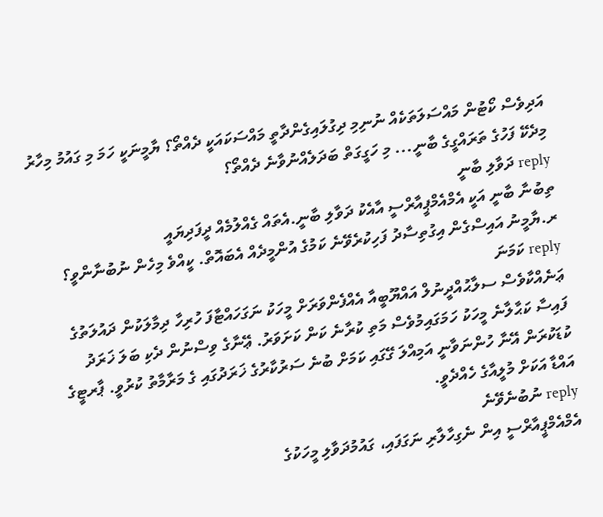އަދިވެސް ކޯޓުން މައްސަލަތަކެއް ނުނިމި ދިގުލައިގެންދާތީ މައްސަކައަކީ ދެއްތޯ؟ ޔާމީނަކީ ހަމަ މި ގައުމު މިހާރު މިދެކޭ ފަހުގެ ތަރައްގީގެ ބާނީ... މި ހަގީގަތް ބަދަލެއްނުވާނެ ދެއްތޯ؟
reply ދަވާލި ބާނީ
ތިބުނާ ބާނީ އަކީ އެމްއެމްޕީއާރްސީ އާއެކު ދަވާލި ބާނީ.އެތައް ގެއްލުމެއް ދީފަދިޔައީ
ރ.ޔާމީނު އައިސްގެން އިގުތިސާދު ފަހިކުރެވޭނެ ކަމުގެ އުންމީދެއް އެބައޮތް. ކީއްވެ މިހެން ނުބުނާންވީ؟
reply ކަމަނަ
ޢަނެއްކާވެސް ސލާޙުއްދީނުލް އައްޔޫބީއާ އެއްފެންވަރަށް މީހަކު ނަގަހައްޓާފަ ހުރިހާ ދިމާލަކުން ދައުލަތުގެ ފައިސާ ކަޙާލާނެ މީހަކު ހަމަގައިމުވެސް މަތި ކުރާނެ ކަން ކަށަވަރު. ޢޭނާގެ ވިސްނުން ދެކި ބަލަ ޚަރަދު ކުޑަކުރަން އޭނާ ހުންނަވާނީ އަމިއްލަ ގޭގައި ކަމަށް ބުނެ ސަރުކާރުގެ ޚަރަދުގައި ގެ މަރާމާތު ކުރުވީ. ޕާރޓީގެ އައްޑާ އަކަށް މުލީއާގެ ހެއްދެވީ.
reply ނުބުނެވޭނެ
އެމްއެމްޕީއާރްސީ އިން ނެގިހާލާރި ނަގަފައި، ގައުމުދަވާލި މީހަކުގެ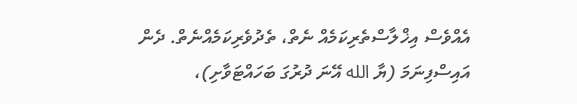އެއްވެސް އިޚްލާސްތެރިކަމެއް ނެތް، ތެދުވެރިކަމެއްނެތް. ދެން އައިސްފިނަމަ (ޔާ الله އޭނަ ދުރުގަ ބަހައްޓަވާށި)،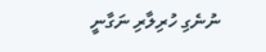ނުނެގި ހުރިލާރި ނަގާނީ